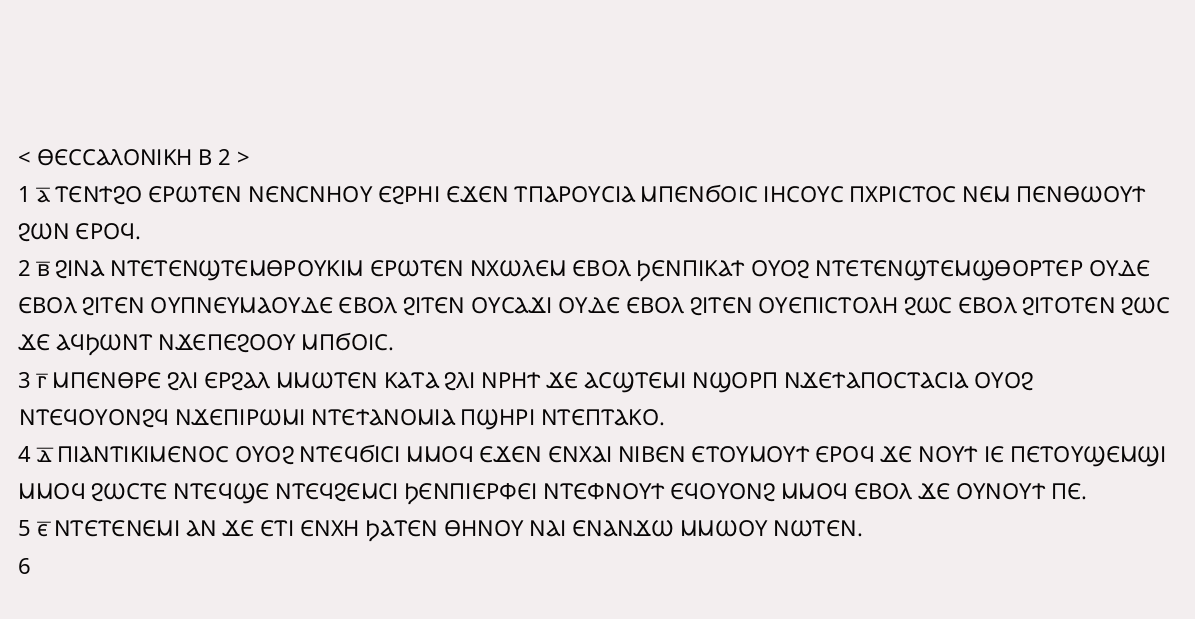< ⲐⲈⲤⲤⲀⲖⲞⲚⲒⲔⲎ Ⲃ 2 >
1 ⲁ̅ ⲦⲈⲚϮϨⲞ ⲈⲢⲰⲦⲈⲚ ⲚⲈⲚⲤⲚⲎⲞⲨ ⲈϨⲢⲎⲒ ⲈϪⲈⲚ ⲦⲠⲀⲢⲞⲨⲤⲒⲀ ⲘⲠⲈⲚϬⲞⲒⲤ ⲒⲎⲤⲞⲨⲤ ⲠⲬⲢⲒⲤⲦⲞⲤ ⲚⲈⲘ ⲠⲈⲚⲐⲰⲞⲨϮ ϨⲰⲚ ⲈⲢⲞϤ.
2 ⲃ̅ ϨⲒⲚⲀ ⲚⲦⲈⲦⲈⲚϢⲦⲈⲘⲐⲢⲞⲨⲔⲒⲘ ⲈⲢⲰⲦⲈⲚ ⲚⲬⲰⲖⲈⲘ ⲈⲂⲞⲖ ϦⲈⲚⲠⲒⲔⲀϮ ⲞⲨⲞϨ ⲚⲦⲈⲦⲈⲚϢⲦⲈⲘϢⲐⲞⲢⲦⲈⲢ ⲞⲨⲆⲈ ⲈⲂⲞⲖ ϨⲒⲦⲈⲚ ⲞⲨⲠⲚⲈⲨⲘⲀⲞⲨⲆⲈ ⲈⲂⲞⲖ ϨⲒⲦⲈⲚ ⲞⲨⲤⲀϪⲒ ⲞⲨⲆⲈ ⲈⲂⲞⲖ ϨⲒⲦⲈⲚ ⲞⲨⲈⲠⲒⲤⲦⲞⲖⲎ ϨⲰⲤ ⲈⲂⲞⲖ ϨⲒⲦⲞⲦⲈⲚ ϨⲰⲤ ϪⲈ ⲀϤϦⲰⲚⲦ ⲚϪⲈⲠⲈϨⲞⲞⲨ ⲘⲠϬⲞⲒⲤ.
3 ⲅ̅ ⲘⲠⲈⲚⲐⲢⲈ ϨⲖⲒ ⲈⲢϨⲀⲖ ⲘⲘⲰⲦⲈⲚ ⲔⲀⲦⲀ ϨⲖⲒ ⲚⲢⲎϮ ϪⲈ ⲀⲤϢⲦⲈⲘⲒ ⲚϢⲞⲢⲠ ⲚϪⲈϮⲀⲠⲞⲤⲦⲀⲤⲒⲀ ⲞⲨⲞϨ ⲚⲦⲈϤⲞⲨⲞⲚϨϤ ⲚϪⲈⲠⲒⲢⲰⲘⲒ ⲚⲦⲈϮⲀⲚⲞⲘⲒⲀ ⲠϢⲎⲢⲒ ⲚⲦⲈⲠⲦⲀⲔⲞ.
4 ⲇ̅ ⲠⲒⲀⲚⲦⲒⲔⲒⲘⲈⲚⲞⲤ ⲞⲨⲞϨ ⲚⲦⲈϤϬⲒⲤⲒ ⲘⲘⲞϤ ⲈϪⲈⲚ ⲈⲚⲬⲀⲒ ⲚⲒⲂⲈⲚ ⲈⲦⲞⲨⲘⲞⲨϮ ⲈⲢⲞϤ ϪⲈ ⲚⲞⲨϮ ⲒⲈ ⲠⲈⲦⲞⲨϢⲈⲘϢⲒ ⲘⲘⲞϤ ϨⲰⲤⲦⲈ ⲚⲦⲈϤϢⲈ ⲚⲦⲈϤϨⲈⲘⲤⲒ ϦⲈⲚⲠⲒⲈⲢⲪⲈⲒ ⲚⲦⲈⲪⲚⲞⲨϮ ⲈϤⲞⲨⲞⲚϨ ⲘⲘⲞϤ ⲈⲂⲞⲖ ϪⲈ ⲞⲨⲚⲞⲨϮ ⲠⲈ.
5 ⲉ̅ ⲚⲦⲈⲦⲈⲚⲈⲘⲒ ⲀⲚ ϪⲈ ⲈⲦⲒ ⲈⲚⲬⲎ ϦⲀⲦⲈⲚ ⲐⲎⲚⲞⲨ ⲚⲀⲒ ⲈⲚⲀⲚϪⲰ ⲘⲘⲰⲞⲨ ⲚⲰⲦⲈⲚ.
6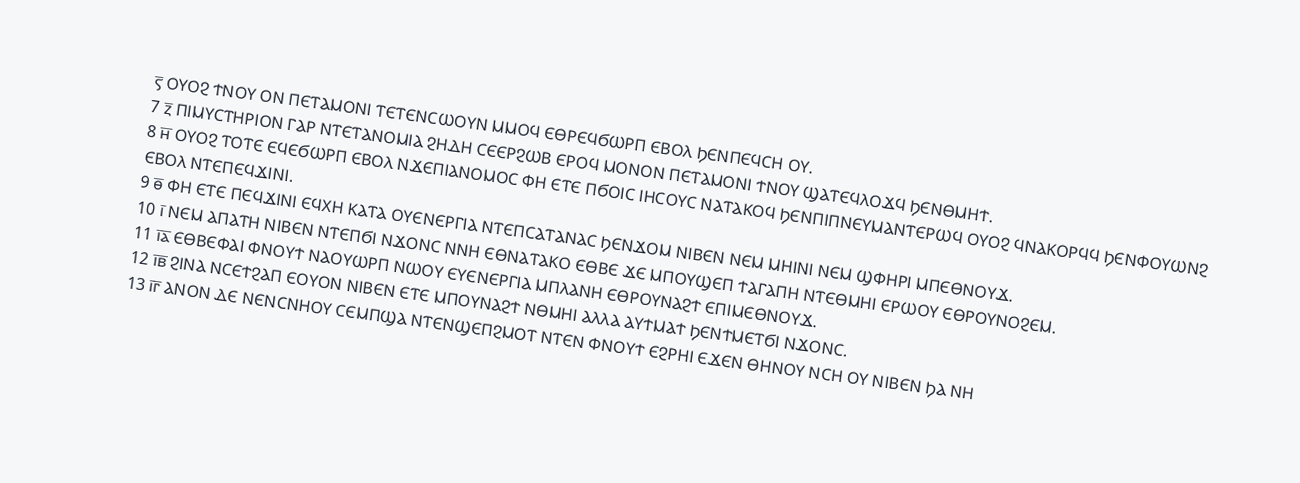ⲋ̅ ⲞⲨⲞϨ ϮⲚⲞⲨ ⲞⲚ ⲠⲈⲦⲀⲘⲞⲚⲒ ⲦⲈⲦⲈⲚⲤⲰⲞⲨⲚ ⲘⲘⲞϤ ⲈⲐⲢⲈϤϬⲰⲢⲠ ⲈⲂⲞⲖ ϦⲈⲚⲠⲈϤⲤⲎ ⲞⲨ.
7 ⲍ̅ ⲠⲒⲘⲨⲤⲦⲎⲢⲒⲞⲚ ⲄⲀⲢ ⲚⲦⲈⲦⲀⲚⲞⲘⲒⲀ ϨⲎⲆⲎ ⲤⲈⲈⲢϨⲰⲂ ⲈⲢⲞϤ ⲘⲞⲚⲞⲚ ⲠⲈⲦⲀⲘⲞⲚⲒ ϮⲚⲞⲨ ϢⲀⲦⲈϤⲖⲞϪϤ ϦⲈⲚⲐⲘⲎϮ.
8 ⲏ̅ ⲞⲨⲞϨ ⲦⲞⲦⲈ ⲈϤⲈϬⲰⲢⲠ ⲈⲂⲞⲖ ⲚϪⲈⲠⲒⲀⲚⲞⲘⲞⲤ ⲪⲎ ⲈⲦⲈ ⲠϬⲞⲒⲤ ⲒⲎⲤⲞⲨⲤ ⲚⲀⲦⲀⲔⲞϤ ϦⲈⲚⲠⲒⲠⲚⲈⲨⲘⲀⲚⲦⲈⲢⲰϤ ⲞⲨⲞϨ ϤⲚⲀⲔⲞⲢϤϤ ϦⲈⲚⲪⲞⲨⲰⲚϨ ⲈⲂⲞⲖ ⲚⲦⲈⲠⲈϤϪⲒⲚⲒ.
9 ⲑ̅ ⲪⲎ ⲈⲦⲈ ⲠⲈϤϪⲒⲚⲒ ⲈϤⲬⲎ ⲔⲀⲦⲀ ⲞⲨⲈⲚⲈⲢⲄⲒⲀ ⲚⲦⲈⲠⲤⲀⲦⲀⲚⲀⲤ ϦⲈⲚϪⲞⲘ ⲚⲒⲂⲈⲚ ⲚⲈⲘ ⲘⲎⲒⲚⲒ ⲚⲈⲘ ϢⲪⲎⲢⲒ ⲘⲠⲈⲐⲚⲞⲨϪ.
10 ⲓ̅ ⲚⲈⲘ ⲀⲠⲀⲦⲎ ⲚⲒⲂⲈⲚ ⲚⲦⲈⲠϬⲒ ⲚϪⲞⲚⲤ ⲚⲚⲎ ⲈⲐⲚⲀⲦⲀⲔⲞ ⲈⲐⲂⲈ ϪⲈ ⲘⲠⲞⲨϢⲈⲠ ϮⲀⲄⲀⲠⲎ ⲚⲦⲈⲐⲘⲎⲒ ⲈⲢⲰⲞⲨ ⲈⲐⲢⲞⲨⲚⲞϨⲈⲘ.
11 ⲓ̅ⲁ̅ ⲈⲐⲂⲈⲪⲀⲒ ⲪⲚⲞⲨϮ ⲚⲀⲞⲨⲰⲢⲠ ⲚⲰⲞⲨ ⲈⲨⲈⲚⲈⲢⲄⲒⲀ ⲘⲠⲖⲀⲚⲎ ⲈⲐⲢⲞⲨⲚⲀϨϮ ⲈⲠⲒⲘⲈⲐⲚⲞⲨϪ.
12 ⲓ̅ⲃ̅ ϨⲒⲚⲀ ⲚⲤⲈϮϨⲀⲠ ⲈⲞⲨⲞⲚ ⲚⲒⲂⲈⲚ ⲈⲦⲈ ⲘⲠⲞⲨⲚⲀϨϮ ⲚⲐⲘⲎⲒ ⲀⲖⲖⲀ ⲀⲨϮⲘⲀϮ ϦⲈⲚϮⲘⲈⲦϬⲒ ⲚϪⲞⲚⲤ.
13 ⲓ̅ⲅ̅ ⲀⲚⲞⲚ ⲆⲈ ⲚⲈⲚⲤⲚⲎⲞⲨ ⲤⲈⲘⲠϢⲀ ⲚⲦⲈⲚϢⲈⲠϨⲘⲞⲦ ⲚⲦⲈⲚ ⲪⲚⲞⲨϮ ⲈϨⲢⲎⲒ ⲈϪⲈⲚ ⲐⲎⲚⲞⲨ ⲚⲤⲎ ⲞⲨ ⲚⲒⲂⲈⲚ ϦⲀ ⲚⲎ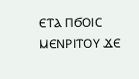ⲈⲦⲀ ⲠϬⲞⲒⲤ ⲘⲈⲚⲢⲒⲦⲞⲨ ϪⲈ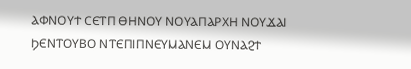ⲀⲪⲚⲞⲨϮ ⲤⲈⲦⲠ ⲐⲎⲚⲞⲨ ⲚⲞⲨⲀⲠⲀⲢⲬⲎ ⲚⲞⲨϪⲀⲒ ϦⲈⲚⲦⲞⲨⲂⲞ ⲚⲦⲈⲠⲒⲠⲚⲈⲨⲘⲀⲚⲈⲘ ⲞⲨⲚⲀϨϮ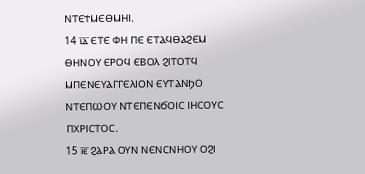ⲚⲦⲈϮⲘⲈⲐⲘⲎⲒ.
14 ⲓ̅ⲇ̅ ⲈⲦⲈ ⲪⲎ ⲠⲈ ⲈⲦⲀϤⲐⲀϨⲈⲘ ⲐⲎⲚⲞⲨ ⲈⲢⲞϤ ⲈⲂⲞⲖ ϨⲒⲦⲞⲦϤ ⲘⲠⲈⲚⲈⲨⲀⲄⲄⲈⲖⲒⲞⲚ ⲈⲨⲦⲀⲚϦⲞ ⲚⲦⲈⲠⲰⲞⲨ ⲚⲦⲈⲠⲈⲚϬⲞⲒⲤ ⲒⲎⲤⲞⲨⲤ ⲠⲬⲢⲒⲤⲦⲞⲤ.
15 ⲓ̅ⲉ̅ ϨⲀⲢⲀ ⲞⲨⲚ ⲚⲈⲚⲤⲚⲎⲞⲨ ⲞϨⲒ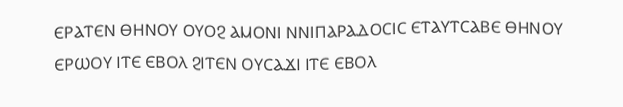ⲈⲢⲀⲦⲈⲚ ⲐⲎⲚⲞⲨ ⲞⲨⲞϨ ⲀⲘⲞⲚⲒ ⲚⲚⲒⲠⲀⲢⲀⲆⲞⲤⲒⲤ ⲈⲦⲀⲨⲦⲤⲀⲂⲈ ⲐⲎⲚⲞⲨ ⲈⲢⲰⲞⲨ ⲒⲦⲈ ⲈⲂⲞⲖ ϨⲒⲦⲈⲚ ⲞⲨⲤⲀϪⲒ ⲒⲦⲈ ⲈⲂⲞⲖ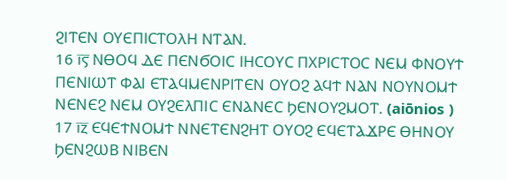ϨⲒⲦⲈⲚ ⲞⲨⲈⲠⲒⲤⲦⲞⲖⲎ ⲚⲦⲀⲚ.
16 ⲓ̅ⲋ̅ ⲚⲐⲞϤ ⲆⲈ ⲠⲈⲚϬⲞⲒⲤ ⲒⲎⲤⲞⲨⲤ ⲠⲬⲢⲒⲤⲦⲞⲤ ⲚⲈⲘ ⲪⲚⲞⲨϮ ⲠⲈⲚⲒⲰⲦ ⲪⲀⲒ ⲈⲦⲀϤⲘⲈⲚⲢⲒⲦⲈⲚ ⲞⲨⲞϨ ⲀϤϮ ⲚⲀⲚ ⲚⲞⲨⲚⲞⲘϮ ⲚⲈⲚⲈϨ ⲚⲈⲘ ⲞⲨϨⲈⲖⲠⲒⲤ ⲈⲚⲀⲚⲈⲤ ϦⲈⲚⲞⲨϨⲘⲞⲦ. (aiōnios )
17 ⲓ̅ⲍ̅ ⲈϤⲈϮⲚⲞⲘϮ ⲚⲚⲈⲦⲈⲚϨⲎⲦ ⲞⲨⲞϨ ⲈϤⲈⲦⲀϪⲢⲈ ⲐⲎⲚⲞⲨ ϦⲈⲚϨⲰⲂ ⲚⲒⲂⲈⲚ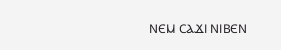ⲚⲈⲘ ⲤⲀϪⲒ ⲚⲒⲂⲈⲚ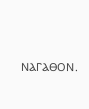ⲚⲀⲄⲀⲐⲞⲚ.